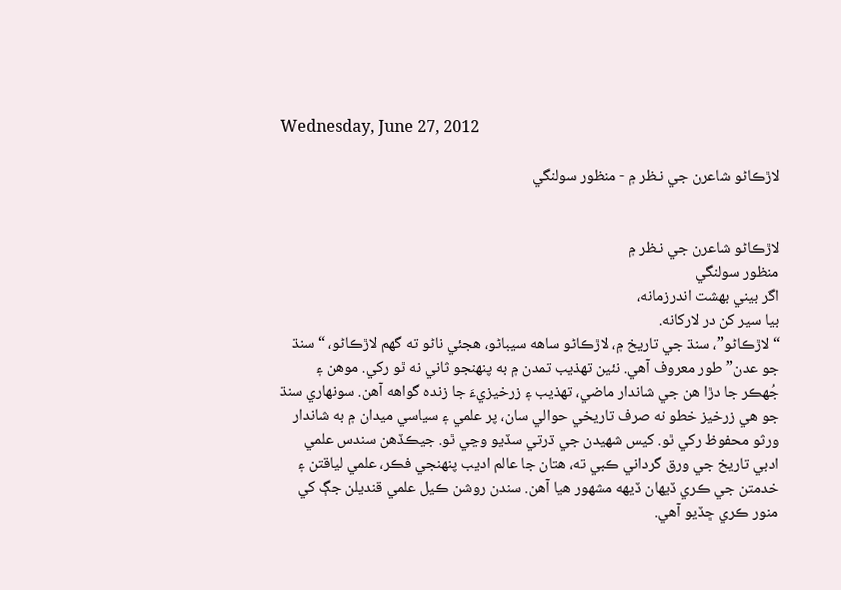Wednesday, June 27, 2012

لاڙڪاڻو شاعرن جي نـظر ۾ - منظور سولنگي


لاڙڪاڻو شاعرن جي نـظر ۾
منظور سولنگي
اگر بيني بھشت اندرزمانه،
بيا سير کن در لارکانه.
“لاڙڪاڻو”، سنڌ جي تاريخ ۾، لاڙڪاڻو ساهه سيباڻو، هجئي ناڻو ته گهم لاڙڪاڻو، “سنڌ جو عدن” طور معروف آهي. نئين تھذيب تمدن ۾ به پنھنجو ثاني نه ٿو رکي. موهن ۽ جُهڪر جا دڙا هن جي شاندار ماضي، تھذيب ۽ زرخيزيءَ جا زنده گواهه آهن. سونھاري سنڌ جو هي زرخيز خطو نه صرف تاريخي حوالي سان، پر علمي ۽ سياسي ميدان ۾ به شاندار ورثو محفوظ رکي ٿو. کيس شھيدن جي ڌرتي سڏيو وڃي ٿو. جيڪڏهن سندس علمي ادبي تاريخ جي ورق گرداني ڪبي ته، هتان جا عالم اديب پنھنجي فڪر، علمي لياقتن ۽ خدمتن جي ڪري ڏيھان ڏيھه مشھور هيا آهن. سندن روشن ڪيل علمي قنديلن جڳ کي منور ڪري ڇڏيو آهي.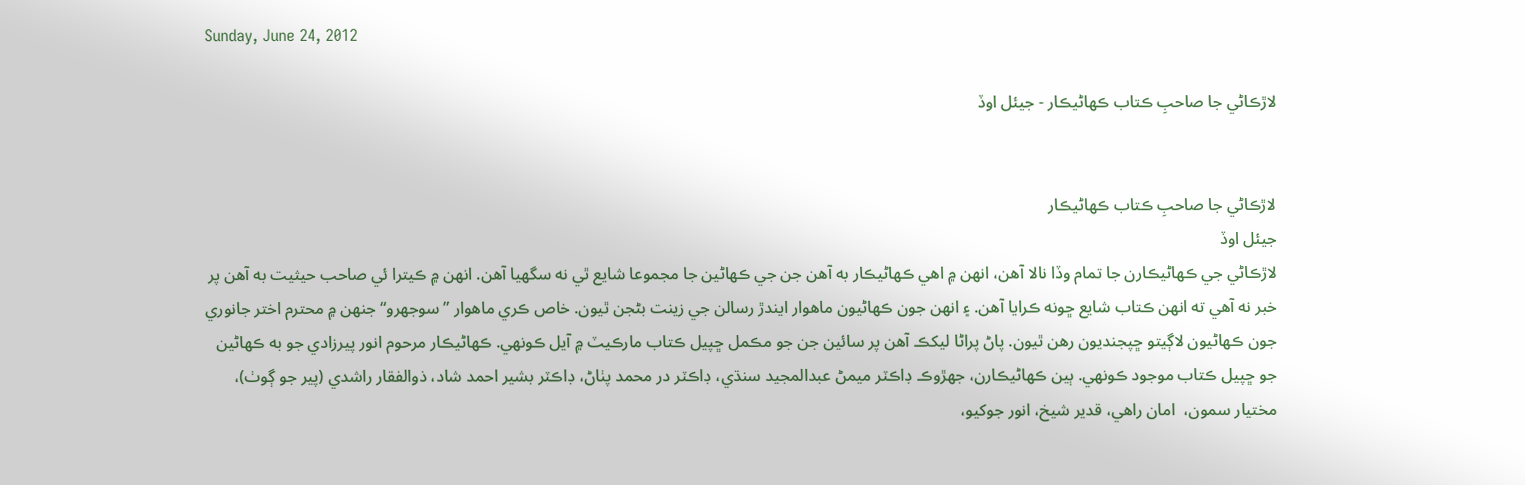Sunday, June 24, 2012

لاڙڪاڻي جا صاحبِ ڪتاب ڪهاڻيڪار - جيئل اوڏ


لاڙڪاڻي جا صاحبِ ڪتاب ڪهاڻيڪار
جيئل اوڏ
لاڙڪاڻي جي ڪھاڻيڪارن جا تمام وڏا نالا آهن، انھن ۾ اهي ڪھاڻيڪار به آهن جن جي ڪھاڻين جا مجموعا شايع ٿي نه سگهيا آهن. انھن ۾ ڪيترا ئي صاحب حيثيت به آهن پر خبر نه آهي ته انھن ڪتاب شايع ڇونه ڪرايا آهن. ۽ انھن جون ڪھاڻيون ماهوار ايندڙ رسالن جي زينت بڻجن ٿيون. خاص ڪري ماهوار ”سوجهرو“ جنھن ۾ محترم اختر جانوري جون ڪھاڻيون لاڳيتو ڇپجنديون رهن ٿيون. پاڻ پراڻا ليکڪ آهن پر سائين جن جو مڪمل ڇپيل ڪتاب مارڪيٽ ۾ آيل ڪونهي. ڪھاڻيڪار مرحوم انور پيرزادي جو به ڪھاڻين جو ڇپيل ڪتاب موجود ڪونهي. ٻين ڪھاڻيڪارن، جھڙوڪ ڊاڪٽر ميمڻ عبدالمجيد سنڌي، ڊاڪٽر در محمد پٺاڻ، ڊاڪٽر بشير احمد شاد، ذوالفقار راشدي (پير جو ڳوٺ)، مختيار سمون،  امان راهي، قدير شيخ، انور جوکيو،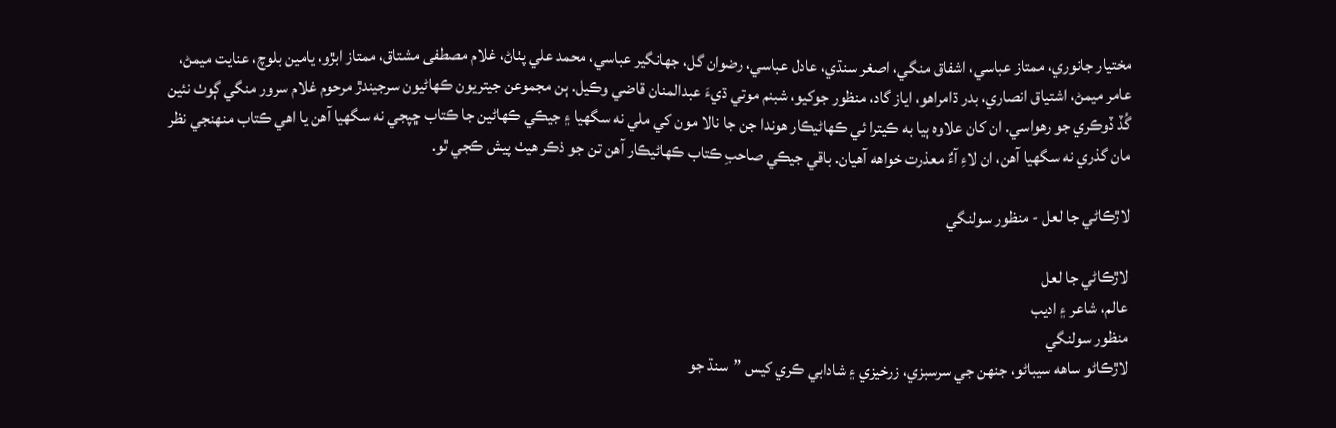مختيار جانوري، ممتاز عباسي، اشفاق منگي، اصغر سنڌي، عادل عباسي، رضوان گل، جھانگير عباسي، محمد علي پٺاڻ، غلام مصطفى مشتاق، ممتاز ابڙو، يامين بلوچ، عنايت ميمڻ، عامر ميمڻ، اشتياق انصاري، بدر ڌامراهو، اياز گاد، منظور جوکيو، شبنم موتي ڌيءَ عبدالمنان قاضي وڪيل. ٻن مجموعن جيتريون ڪھاڻيون سرجيندڙ مرحوم غلام سرور منگي ڳوٺ نئين گُڏ ڏوڪري جو رهواسي. ان کان علاوه ٻيا به ڪيترا ئي ڪھاڻيڪار هوندا جن جا نالا مون کي ملي نه سگهيا ۽ جيڪي ڪھاڻين جا ڪتاب ڇپجي نه سگهيا آهن يا اهي ڪتاب منھنجي نظر مان گذري نه سگهيا آهن، ان لاءِ آءٌ معذرت خواهه آهيان. باقي جيڪي صاحبِ ڪتاب ڪھاڻيڪار آهن تن جو ذڪر هيٺ پيش ڪجي ٿو.

لاڙڪاڻي جا لعل - منظور سولنگي

لاڙڪاڻي جا لعل
عالم، شاعر ۽ اديب
منظور سولنگي
لاڙڪاڻو ساهه سيباڻو، جنھن جي سرسبزي، زرخيزي ۽ شادابي ڪري کيس ”سنڌ جو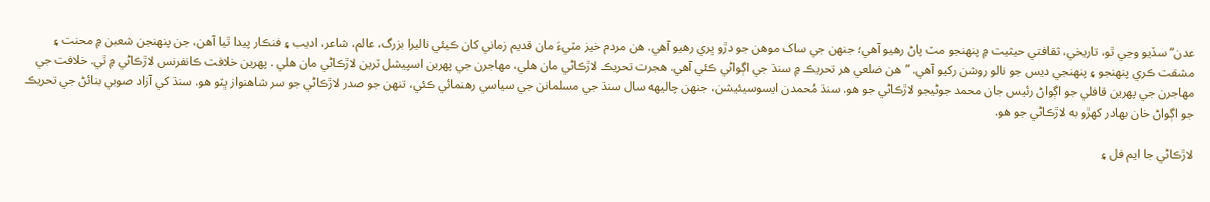عدن“ سڏيو وڃي ٿو، تاريخي، ثقافتي حيثيت ۾ پنھنجو مٽ پاڻ رهيو آهي؛ جنھن جي ساک موهن جو دڙو ڀري رهيو آهي. هن مردم خيز مٽيءَ مان قديم زماني کان ڪيئي ناليرا بزرگ، عالم، شاعر، اديب ۽ فنڪار پيدا ٿيا آهن، جن پنھنجن شعبن ۾ محنت ۽ مشقت ڪري پنھنجو ۽ پنھنجي ديس جو نالو روشن رکيو آهي. ”هن ضلعي هر تحريڪ ۾ سنڌ جي اڳواڻي ڪئي آهي. هجرت تحريڪ لاڙڪاڻي مان هلي، مھاجرن جي پھرين اسپيشل ٽرين لاڙڪاڻي مان هلي . پھرين خلافت ڪانفرنس لاڙڪاڻي ۾ ٿي. خلافت جي مھاجرن جي پھرين قافلي جو اڳواڻ رئيس جان محمد جوڻيجو لاڙڪاڻي جو هو. سنڌ مُحمدن ايسوسيئيشن، جنھن چاليھه سال سنڌ جي مسلمانن جي سياسي رهنمائي ڪئي، تنھن جو صدر لاڙڪاڻي جو سر شاهنواز ڀٽو هو. سنڌ کي آزاد صوبي بنائڻ جي تحريڪ جو اڳواڻ خان بھادر کھڙو به لاڙڪاڻي جو هو.

لاڙڪاڻي جا ايم فل ۽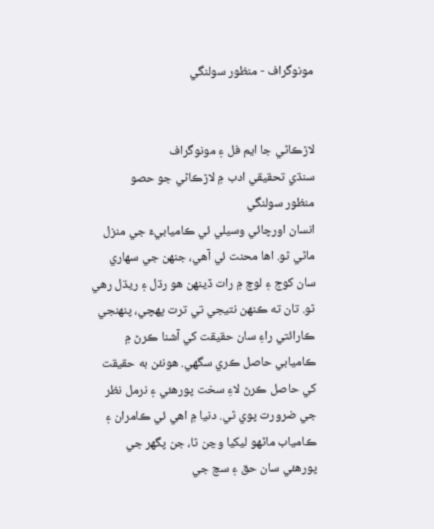مونوگراف - منظور سولنگي


لاڙڪاڻي جا ايم فل ۽ مونوگراف
سنڌي تحقيقي ادب ۾ لاڙڪاڻي جو حصو
منظور سولنگي
انسان اورچائي وسيلي ئي ڪاميابيءَ جي منزل ماڻي ٿو. اها محنت ئي آهي، جنھن جي سھاري سان کوج ۽ لوچ ۾ رات ڏينھن هو رڌل ۽ ريڌل رهي ٿو. تان ته ڪنھن نتيجي تي ترت پھچي، پنھنجي ڪارائتي راءِ سان حقيقت کي آشنا ڪرڻ ۾ ڪاميابي حاصل ڪري سگهي. هونئن به حقيقت کي حاصل ڪرڻ لاءِ سخت پورهئي ۽ نرمل نظر جي ضرورت پوي ٿي. دنيا ۾ اهي ئي ڪامران ۽ ڪامياب ماڻھو ليکيا وڃن ٿا، جن پگهر جي پورهئي سان حق ۽ سچ جي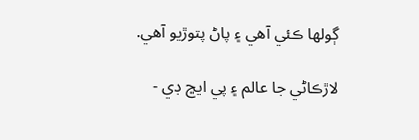ڳولھا ڪئي آهي ۽ پاڻ پتوڙيو آهي.

لاڙڪاڻي جا عالم ۽ پي ايڇ ڊي -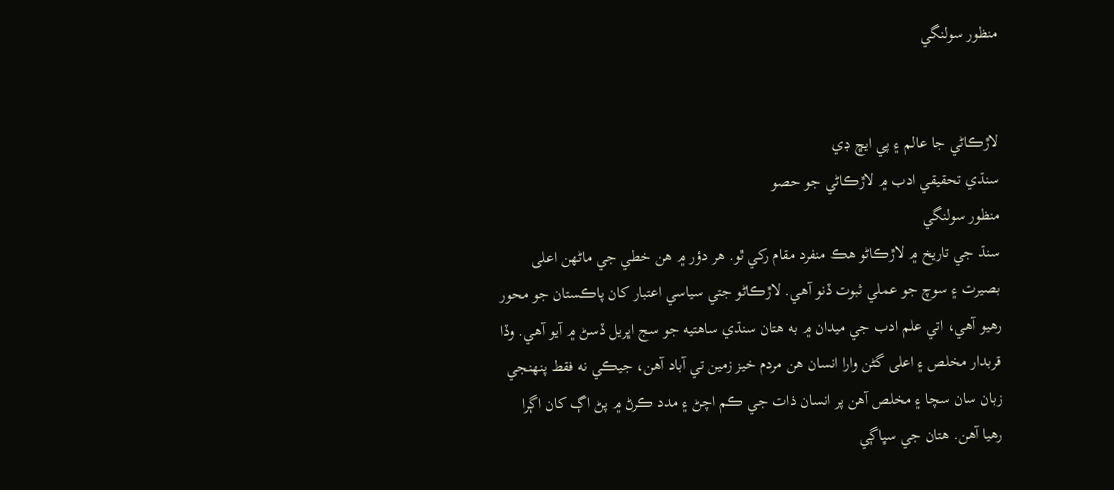منظور سولنگي


لاڙڪاڻي جا عالم ۽ پي ايڇ ڊي
سنڌي تحقيقي ادب ۾ لاڙڪاڻي جو حصو
منظور سولنگي
سنڌ جي تاريخ ۾ لاڙڪاڻو هڪ منفرد مقام رکي ٿو. هر دؤر ۾ هن خطي جي ماڻھن اعلى بصيرت ۽ سوچ جو عملي ثبوت ڏنو آهي. لاڙڪاڻو جتي سياسي اعتبار کان پاڪستان جو محور رهيو آهي، اتي علم ادب جي ميدان ۾ به هتان سنڌي ساهتيه جو سج اڀريل ڏسڻ ۾ آيو آهي. وڏا قربدار مخلص ۽ اعلى گڻن وارا انسان هن مردم خيز زمين تي آباد آهن، جيڪي نه فقط پنھنجي زبان سان سچا ۽ مخلص آهن پر انسان ذات جي ڪم اچڻ ۽ مدد ڪرڻ ۾ پڻ اڳ کان اڳرا رهيا آهن. هتان جي سڀاڳي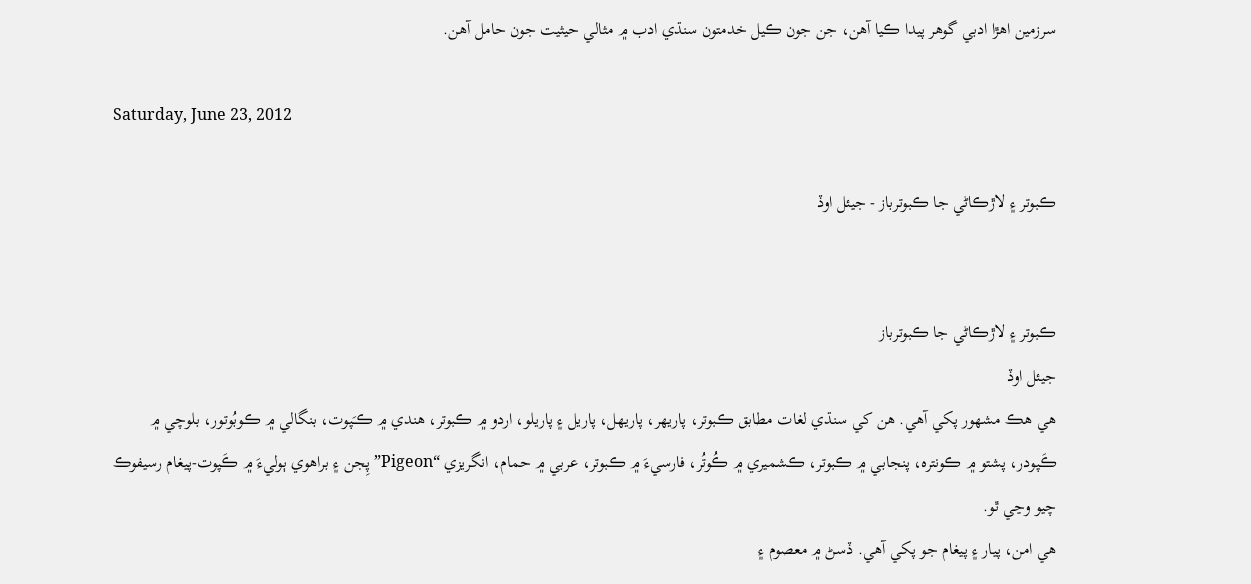سرزمين اهڙا ادبي گوهر پيدا ڪيا آهن، جن جون ڪيل خدمتون سنڌي ادب ۾ مثالي حيثيت جون حامل آهن.

Saturday, June 23, 2012

ڪبوتر ۽ لاڙڪاڻي جا ڪبوترباز - جيئل اوڏ


ڪبوتر ۽ لاڙڪاڻي جا ڪبوترباز
جيئل اوڏ
هي هڪ مشھور پکي آهي. هن کي سنڌي لغات مطابق ڪبوتر، پاريھر، پاريھل، پاريل ۽ پاريلو، اردو ۾ ڪبوتر، هندي ۾ ڪـَپوت، بنگالي ۾ ڪوبُوتور، بلوچي ۾ ڪَپودر، پشتو ۾ ڪونتره، پنجابي ۾ ڪبوتر، ڪشميري ۾ ڪُوتُر، فارسيءَ ۾ ڪبوتر، عربي ۾ حمام، انگريزي “Pigeon” پِجن ۽ براهوي ٻوليءَ ۾ ڪَپوت-پيغام رسيفوڪ چيو وڃي ٿو.
هي امن، پيار ۽ پيغام جو پکي آهي. ڏسڻ ۾ معصوم ۽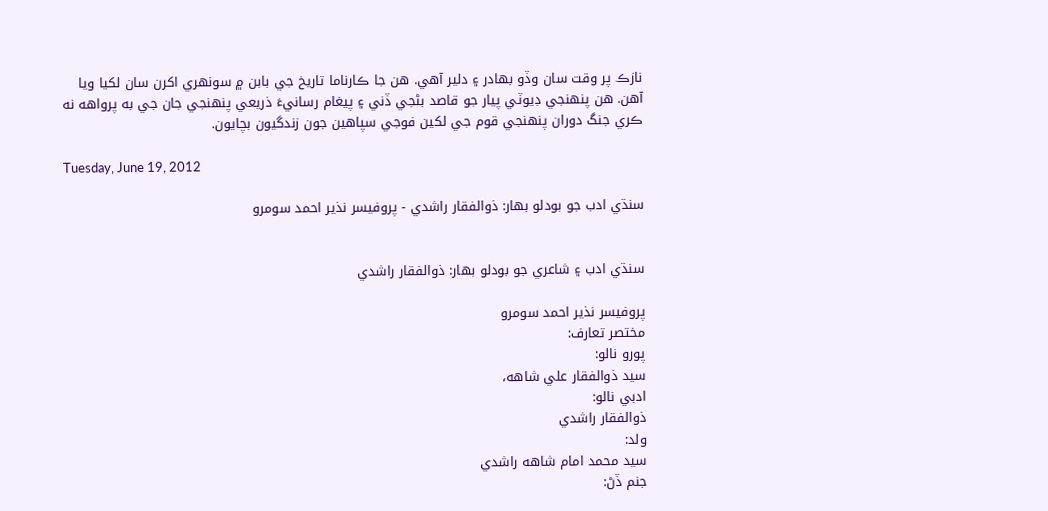نازڪ پر وقت سان وڏو بھادر ۽ دلير آهي. هن جا ڪارناما تاريخ جي بابن ۾ سونھري اکرن سان لکيا ويا آهن. هن پنھنجي ڊيوٽي پيار جو قاصد بڻجي ڏني ۽ پيغام رسانيءَ ذريعي پنھنجي جان جي به پرواهه نه ڪري جنگ دوران پنھنجي قوم جي لکين فوجي سپاهين جون زندگيون بچايون.

Tuesday, June 19, 2012

سنڌي ادب جو بودلو بهار: ذوالفقار راشدي - پروفيسر نذير احمد سومرو


سنڌي ادب ۽ شاعري جو بودلو بهار: ذوالفقار راشدي

پروفيسر نذير احمد سومرو
مختصر تعارف:
پورو نالو:
سيد ذوالفقار علي شاهه،
ادبي نالو:
ذوالفقار راشدي
ولد:
سيد محمد امام شاهه راشدي
جنم ڏڻ: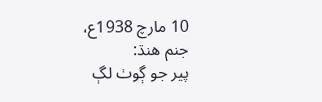10 مارچ 1938ع،
جنم ھنڌ:
پير جو ڳوٺ لڳ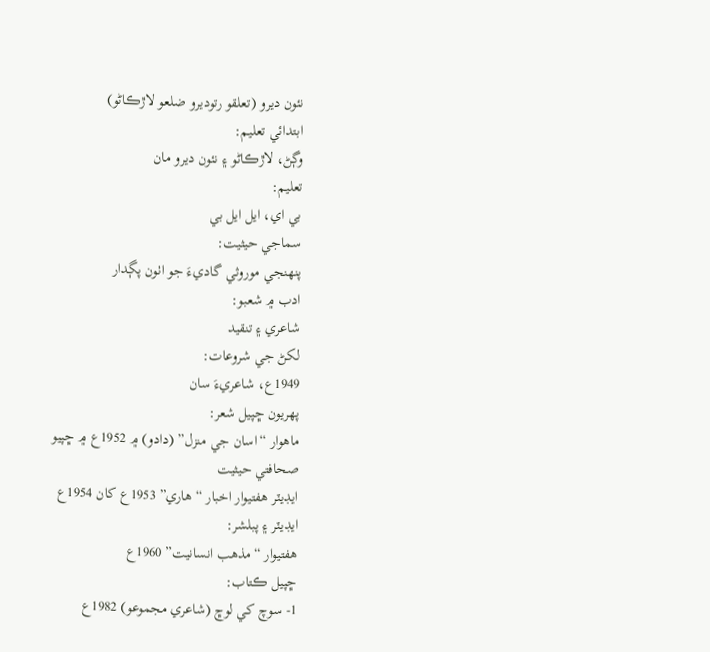نئون ديرو (تعلقو رتوديرو ضلعو لاڙڪاڻو)
ابتدائي تعليم:
وڳڻ، لاڙڪاڻو ۽ نئون ديرو مان
تعليم:
بي اي، ايل ايل بي
سماجي حيثيت:
پنهنجي موروثي گاديءَ جو اٺون پڳدار
ادب ۾ شعبو:
شاعري ۽ تنقيد
لکڻ جي شروعات:
1949ع، شاعريءَ سان
پهريون ڇپيل شعر:
ماهوار “اسان جي منزل” (دادو) ۾ 1952ع ۾ ڇپيو
صحافتي حيثيت
ايڊيٽر هفتيوار اخبار “هاري” 1953ع کان 1954ع
ايڊيٽر ۽ پبلشر:
هفتيوار “مذهب انسانيت” 1960ع
ڇپيل ڪتاب:
1- سوچ کي لوڇ (شاعري مجموعو) 1982ع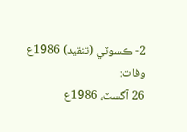2- ڪسوٽي (تنقيد) 1986ع
وفات:
26 آگسٽ، 1986ع